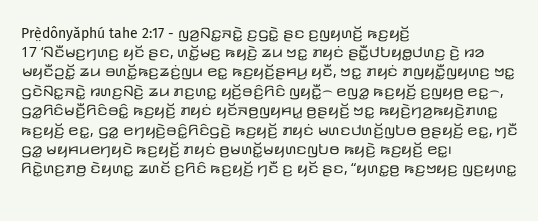Prè̤dônyǎphú tahe 2:17 - ꤜꤤ꤬ꤡꤢ꤭ꤏꤢꤧ꤭ ꤢ꤬ꤞꤢꤧ꤭ ꤔꤢ ꤢ꤬ꤜꤟꤛꤢꤩ꤬ ꤒꤢ꤬ꤟꤢꤩ꤬
17 ‘ꤡꤢꤪꤗꤢ꤬ꤚꤛꤢ꤬ ꤟꤢꤩ ꤔꤢ, ꤛꤢꤩ꤭ꤗꤢ꤬ ꤒꤟꤢꤧ꤬ ꤘꤣ ꤠꤢ꤭ ꤊꤟꤢꤦ ꤔꤢꤪ꤭ꤓꤝꤟꤥ꤭ꤓꤛꤢ꤬ ꤢꤧ꤬ ꤙꤤ ꤗꤟꤢꤪꤑꤢꤩ꤭ ꤘꤣ ꤋꤛꤢꤩ꤭ꤒꤢ꤬ꤘꤢꤦ꤬ꤜꤣ ꤕꤢ꤭ ꤒꤢ꤬ꤟꤢꤩ꤬ꤔꤌꤣ꤬ ꤟꤢꤪ, ꤠꤢ꤭ ꤊꤟꤢꤦ ꤊꤜꤟꤢꤪ꤭ꤜꤟꤛꤢ꤬ ꤠꤢ꤭ ꤞꤢꤧꤡꤢ꤭ꤏꤢꤧ꤭ ꤙꤛꤢ꤬ꤡꤢꤧ꤬ ꤘꤣ ꤊꤢ꤬ꤛꤢ꤭ ꤟꤢꤩ꤬ꤋꤢꤨ꤬ꤖꤢꤨ ꤜꤟꤢꤪ꤭꤮ ꤕꤜꤤ꤭ ꤒꤢ꤬ꤟꤢꤩ꤬ ꤢ꤬ꤜꤟꤥ꤬ ꤕꤢ꤭꤮, ꤞꤤ꤭ꤖꤢꤨꤗꤢꤪ꤬ꤖꤢꤨꤋꤢꤨ꤭ ꤒꤢ꤬ꤟꤢꤩ꤬ ꤊꤟꤢꤦ ꤟꤢꤩꤏꤥ꤬ꤜꤟꤌꤣ꤭ ꤥ꤬ꤔꤟꤢꤩ꤬ ꤠꤢ꤭ ꤒꤟꤢꤧ꤬ꤚꤤ꤬ꤒꤟꤢꤧ꤬ꤊꤛꤢ꤭ ꤒꤢ꤬ꤟꤢꤩ꤬ ꤕꤢ꤭, ꤞꤤ꤭ ꤕꤚꤟꤢꤧ꤬ꤋꤢꤨ꤭ꤖꤢꤨꤞꤢꤧ꤬ ꤒꤢ꤬ꤟꤢꤩ꤬ ꤊꤟꤢꤦ ꤗꤛꤢꤓꤛꤢꤩ꤬ꤜꤝꤥ ꤥ꤬ꤔꤟꤢꤩ꤬ ꤕꤢ꤭, ꤚꤢꤪ ꤞꤤ꤭ ꤗꤟꤌꤣꤕꤚꤟꤢꤧ ꤒꤢ꤬ꤟꤢꤩ꤬ ꤊꤟꤢꤦ ꤥ꤬ꤗꤛꤢꤩ꤭ꤗꤟꤛꤢꤜꤝꤥ ꤒꤟꤢꤧ꤬ ꤒꤢ꤬ꤟꤢꤩ꤬ ꤕꤢ꤭꤯
ꤖꤢꤧ꤭ꤛꤢ꤬ꤊꤥ꤬ ꤢꤧꤟꤛꤢ꤭ ꤘꤛꤢꤩ ꤢ꤬ꤖꤢꤨ ꤒꤢ꤬ꤟꤢꤩ꤬ ꤚꤢꤪ ꤢ꤬ ꤟꤢꤩ ꤔꤢ, “ꤟꤛꤢ꤭ꤥ꤬ ꤒꤢ꤬ꤠꤟꤢ꤬ ꤜꤢ꤬ꤟꤛꤢ꤭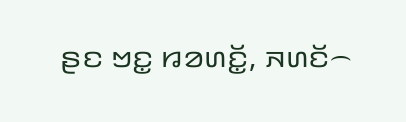ꤔꤢ ꤠꤢ꤭ ꤙꤤꤛꤢꤩ꤭, ꤏꤛꤢꤩ꤮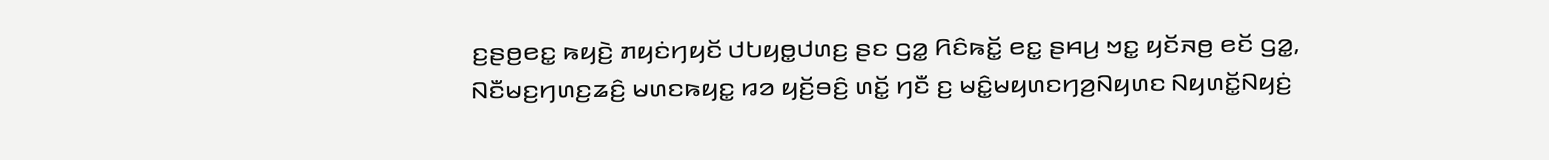ꤢ꤬ꤔꤥ꤬ꤕꤢ꤭ ꤒꤟꤢꤧ꤬ ꤊꤟꤢꤦꤚꤟꤢꤩ ꤓꤝꤟꤥ꤭ꤓꤛꤢ꤬ ꤔꤢ ꤞꤤ꤭ ꤖꤢꤨꤒꤢꤩ꤭ ꤕꤢ꤭ ꤔꤌꤣ꤬ ꤠꤢ꤭ ꤟꤢꤩꤏꤥ꤬ ꤕꤢꤩ ꤞꤤ꤭,
ꤡꤢꤪꤗꤢ꤬ꤚꤛꤢ꤬ꤘꤢꤨ꤬ ꤗꤛꤢꤒꤟꤢ꤭ ꤙꤤ ꤟꤢꤩ꤬ꤋꤢꤨ꤬ ꤛꤢꤩ꤭ ꤚꤢꤪ ꤢ꤬ ꤗꤢꤨ꤭ꤗꤟꤛꤢꤚꤤ꤬ꤡꤟꤛꤢ ꤡꤟꤛꤢꤩ꤭ꤡꤟꤢꤦ꤬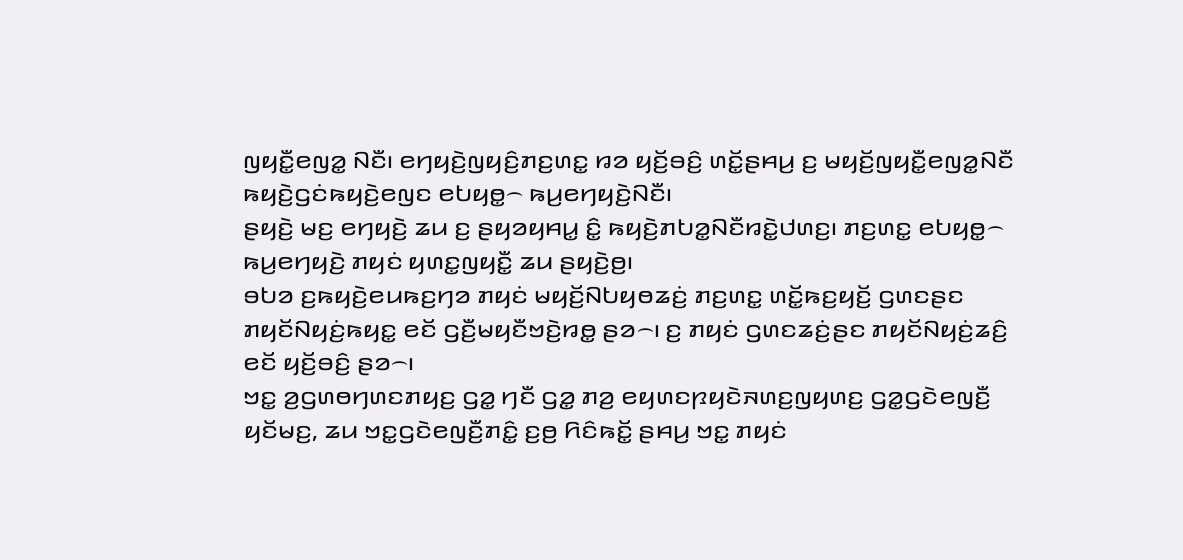ꤜꤟꤢꤪ꤭ꤕꤜꤤ꤭ ꤡꤢꤪ꤯ ꤕꤚꤟꤢꤧ꤬ꤜꤟꤢꤨ꤬ꤊꤢ꤬ꤛꤢ꤭ ꤙꤤ ꤟꤢꤩ꤬ꤋꤢꤨ꤬ ꤛꤢꤩ꤭ꤔꤌꤣ꤬ ꤢ꤬ ꤗꤟꤢꤩ꤬ꤜꤟꤢꤪ꤭ꤕꤜꤤ꤭ꤡꤢꤪ ꤒꤟꤢꤧ꤬ꤞꤢꤦꤒꤟꤢꤧ꤬ꤕꤜꤢ ꤕꤝꤟꤥ꤭꤮ ꤒꤣ꤬ꤕꤚꤟꤢꤧ꤬ꤡꤢꤪ꤯
ꤔꤟꤢꤧ꤬ ꤗꤢ꤬ ꤕꤚꤟꤢꤧ꤬ ꤘꤣ ꤢ꤬ ꤔꤟꤤꤟꤌꤣ꤭ ꤢꤨ꤭ ꤒꤟꤢꤧ꤬ꤊꤝꤤ꤭ꤡꤢꤪꤙꤢꤧ꤭ꤓꤛꤢ꤬꤯ ꤊꤢ꤬ꤛꤢ꤭ ꤕꤝꤟꤥ꤭꤮ ꤒꤣ꤬ꤕꤚꤟꤢꤧ꤬ ꤊꤟꤢꤦ ꤟꤛꤢ꤭ꤜꤟꤢꤪ꤭ ꤘꤣ ꤔꤟꤢꤧ꤬ꤥ꤬꤯
ꤋꤝꤤ ꤢ꤬ꤒꤟꤢꤧ꤬ꤕꤣꤒꤢ꤬ꤚꤤ ꤊꤟꤢꤦ ꤗꤟꤢꤩ꤬ꤡꤝꤟꤥꤘꤢꤦ꤬ ꤊꤢ꤬ꤛꤢ꤭ ꤛꤢꤩ꤭ꤒꤢ꤬ꤟꤢꤩ꤬ ꤞꤛꤢꤔꤢ ꤊꤟꤢꤩꤡꤟꤢꤦ꤬ꤒꤟꤢ꤭ ꤕꤢꤩ ꤞꤢꤪ꤬ꤗꤟꤢꤪꤠꤢꤧ꤬ꤙꤥ꤭ ꤔꤤ꤮꤯ ꤢ꤬ ꤊꤟꤢꤦ ꤞꤛꤢꤘꤢꤦ꤬ꤔꤢ ꤊꤟꤢꤩꤡꤟꤢꤦ꤬ꤘꤢꤨ꤬ ꤕꤢꤩ ꤟꤢꤩ꤬ꤋꤢꤨ꤬ ꤔꤤ꤮꤯
ꤠꤢ꤭ ꤤ꤬ꤞꤛꤥꤚꤛꤢꤊꤟꤢ꤬ ꤞꤤ꤭ ꤚꤢꤪ ꤞꤤ꤭ ꤊꤤ꤬ ꤕꤟꤛꤢꤐꤟꤢꤧꤏꤛꤢ꤬ꤜꤟꤛꤢ꤬ ꤞꤤ꤭ꤞꤢꤧꤕꤜꤢꤪ꤬ ꤟꤢꤩꤗꤢ꤬, ꤘꤣ ꤠꤢ꤭ꤞꤢꤧꤕꤜꤢꤪ꤬ꤊꤢꤨ꤭ ꤢ꤬ꤥ꤬ ꤖꤢꤨꤒꤢꤩ꤭ ꤔꤌꤣ꤬ ꤠꤢ꤭ ꤊꤟꤢꤦ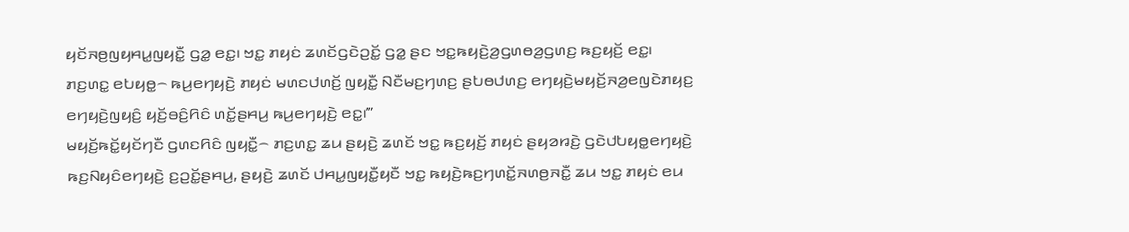ꤟꤢꤩꤏꤥ꤬ꤜꤟꤌꤣ꤭ꤜꤟꤢꤪ꤭ ꤞꤤ꤭ ꤕꤢ꤭꤯ ꤠꤢ꤭ ꤊꤟꤢꤦ ꤘꤛꤢꤩꤞꤢꤧꤑꤢꤩ꤭ ꤞꤤ꤭ ꤔꤢ ꤠꤢ꤭ꤒꤟꤢꤧ꤬ꤤ꤬ꤞꤛꤥꤤ꤬ꤞꤛꤢ꤬ ꤒꤢ꤬ꤟꤢꤩ꤬ ꤕꤢ꤭꤯
ꤊꤢ꤬ꤛꤢ꤭ ꤕꤝꤟꤥ꤭꤮ ꤒꤣ꤬ꤕꤚꤟꤢꤧ꤬ ꤊꤟꤢꤦ ꤗꤛꤢꤓꤛꤢꤩ꤬ ꤜꤟꤢꤪ꤭ ꤡꤢꤪꤗꤢ꤬ꤚꤛꤢ꤬ ꤔꤝꤥꤓꤛꤢ꤬ ꤕꤚꤟꤢꤧ꤬ꤗꤟꤢꤩ꤬ꤏꤤ꤬ꤕꤜꤢꤧꤊꤟꤢ꤬ ꤕꤚꤟꤢꤧ꤬ꤜꤟꤢꤨ꤬ ꤟꤢꤩ꤬ꤋꤢꤨ꤬ꤖꤢꤨ ꤛꤢꤩ꤭ꤔꤌꤣ꤬ ꤒꤣ꤬ꤕꤚꤟꤢꤧ꤬ ꤕꤢ꤭꤯’”
ꤗꤟꤢꤩ꤬ꤒꤢꤩ꤭ꤟꤢꤩꤚꤢꤪ ꤞꤛꤢꤖꤢꤨ ꤜꤟꤢꤪ꤭꤮ ꤊꤢ꤬ꤛꤢ꤭ ꤘꤣ ꤔꤟꤢꤧ꤬ ꤘꤛꤢꤩ ꤠꤢ꤭ ꤒꤢ꤬ꤟꤢꤩ꤬ ꤊꤟꤢꤦ ꤔꤟꤤꤙꤢꤧ꤬ ꤞꤢꤧꤓꤝꤟꤥ꤭ꤕꤚꤟꤢꤧ꤬ ꤒꤢ꤬ꤡꤟꤢꤨꤕꤚꤟꤢꤧ꤬ ꤢ꤬ꤑꤢꤩ꤭ꤔꤌꤣ꤬, ꤔꤟꤢꤧ꤬ ꤘꤛꤢꤩ ꤓꤌꤣ꤭ꤜꤟꤢꤪ꤭ꤟꤢꤪ ꤠꤢ꤭ ꤒꤟꤢꤧ꤬ꤒꤢ꤬ꤚꤛꤢꤩ꤭ꤏꤛꤥ꤬ꤏꤢꤪ꤭ ꤘꤣ ꤠꤢ꤭ ꤊꤟꤢꤦ ꤕꤣ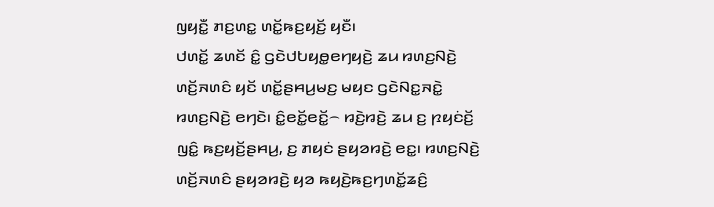ꤜꤟꤢꤪ꤭ ꤊꤢ꤬ꤛꤢ꤭ ꤛꤢꤩ꤭ꤒꤢ꤬ꤟꤢꤩ꤬ ꤟꤢꤪ꤯
ꤓꤛꤢꤩ꤭ ꤘꤛꤢꤩ ꤢꤨ꤭ ꤞꤢꤧꤓꤝꤟꤥ꤭ꤕꤚꤟꤢꤧ꤬ ꤘꤣ ꤙꤛꤢ꤬ꤡꤢꤧ꤬ ꤛꤢꤩ꤬ꤏꤛꤢꤨ ꤟꤢꤩ ꤛꤢꤩ꤭ꤔꤌꤣ꤬ꤗꤢ꤬ ꤗꤟꤢ ꤞꤢꤧꤡꤢ꤭ꤏꤢꤧ꤭ ꤙꤛꤢ꤬ꤡꤢꤧ꤬ ꤕꤚꤢꤧ꤯ ꤢꤨ꤭ꤕꤢꤩ꤭ꤕꤢꤩ꤭꤮ ꤙꤢꤧ꤬ꤙꤢꤧ꤬ ꤘꤣ ꤢ꤬ ꤐꤟꤢꤦꤢꤩ꤬ ꤜꤢꤨ꤭ ꤒꤢ꤬ꤟꤢꤩ꤬ꤔꤌꤣ꤬, ꤢ꤬ ꤊꤟꤢꤦ ꤔꤟꤤꤙꤢꤧ꤬ ꤕꤢ꤭꤯ ꤙꤛꤢ꤬ꤡꤢꤧ꤬ ꤛꤢꤩ꤬ꤏꤛꤢꤨ ꤔꤟꤤꤙꤢꤧ꤬ ꤟꤤ ꤒꤟꤢꤧ꤬ꤒꤢ꤬ꤚꤛꤢꤩ꤭ꤘꤢꤨ꤬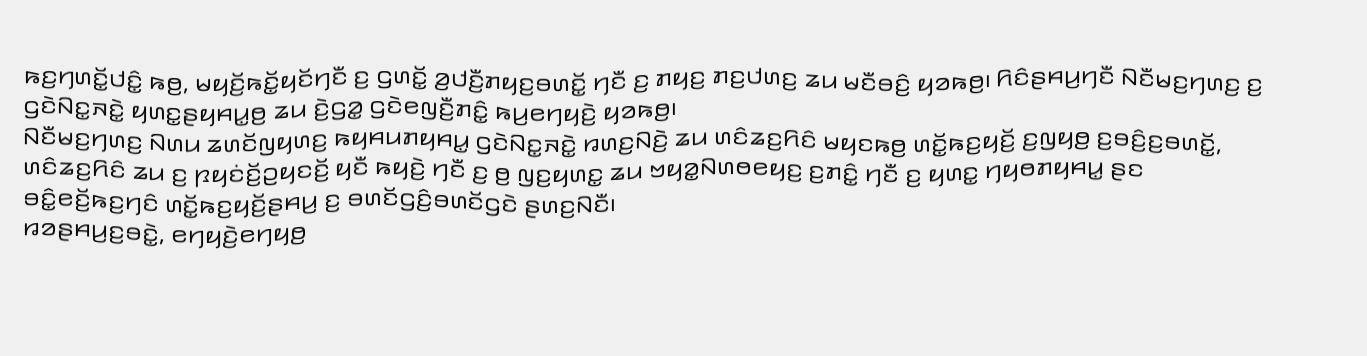ꤒꤢ꤬ꤚꤛꤢꤩ꤭ꤓꤢꤨ꤭ ꤒꤥ꤬, ꤗꤟꤢꤩ꤬ꤒꤢꤩ꤭ꤟꤢꤩꤚꤢꤪ ꤢ꤬ ꤞꤛꤢꤩ꤭ ꤤ꤬ꤓꤢꤪ꤬ꤊꤟꤢ꤬ꤋꤛꤢꤩ꤭ ꤚꤢꤪ ꤢ꤬ ꤊꤟꤢ꤬ ꤊꤢ꤬ꤓꤛꤢ꤬ ꤘꤣ ꤗꤢꤪꤋꤢꤨ꤬ ꤟꤤꤒꤥ꤬꤯ ꤖꤢꤨꤔꤌꤣ꤬ꤚꤢꤪ ꤡꤢꤪꤗꤢ꤬ꤚꤛꤢ꤬ ꤢ꤬ ꤞꤢꤧꤡꤢ꤭ꤏꤢꤧ꤭ ꤟꤛꤢ꤭ꤔꤟꤌꤣ꤭ꤥ꤬ ꤘꤣ ꤢꤧ꤬ꤞꤤ꤭ ꤞꤢꤧꤕꤜꤢꤪ꤬ꤊꤢꤨ꤭ ꤒꤣ꤬ꤕꤚꤟꤢꤧ꤬ ꤟꤤꤒꤥ꤬꤯
ꤡꤢꤪꤗꤢ꤬ꤚꤛꤢ꤬ ꤡꤛꤣ ꤘꤛꤢꤩꤜꤟꤛꤢ꤬ ꤒꤟꤌꤣꤊꤟꤌꤣ꤭ ꤞꤢꤧꤡꤢ꤭ꤏꤢꤧ꤭ ꤙꤛꤢ꤬ꤡꤢꤧ꤬ ꤘꤣ ꤛꤢꤨꤘꤢ꤬ꤖꤢꤨ ꤗꤟꤢꤒꤥ꤬ ꤛꤢꤩ꤭ꤒꤢ꤬ꤟꤢꤩ꤬ ꤢ꤬ꤜꤟꤥ꤬ ꤢ꤬ꤋꤢꤨ꤬ꤢ꤬ꤋꤛꤢꤩ꤭, ꤛꤢꤨꤘꤢ꤬ꤖꤢꤨ ꤘꤣ ꤢ꤬ ꤐꤟꤢꤦꤢꤩ꤬ꤑꤟꤢꤢꤩ꤬ ꤟꤢꤪ ꤒꤟꤢꤧ꤬ ꤚꤢꤪ ꤢ꤬ ꤥ꤬ ꤜꤢ꤬ꤟꤛꤢ꤭ ꤘꤣ ꤠꤟꤤ꤭ꤡꤛꤥꤕꤟꤢ꤬ ꤢ꤬ꤊꤢꤨ꤭ ꤚꤢꤪ ꤢ꤬ ꤟꤛꤢ꤭ ꤚꤟꤥꤊꤟꤌꤣ꤭ ꤔꤢ ꤋꤢꤨ꤭ꤕꤢꤩ꤬ꤒꤢ꤬ꤚꤢꤨ ꤛꤢꤩ꤭ꤒꤢ꤬ꤟꤢꤩ꤬ꤔꤌꤣ꤬ ꤢ꤬ ꤋꤛꤢꤩꤞꤢꤨ꤬ꤋꤛꤢꤩꤞꤢꤧ ꤔꤛꤢ꤬ꤡꤢꤪ꤯
ꤙꤤꤔꤌꤣ꤬ꤢ꤬ꤋꤢꤧ꤭, ꤕꤚꤟꤢꤧ꤬ꤕꤚꤟꤥ꤬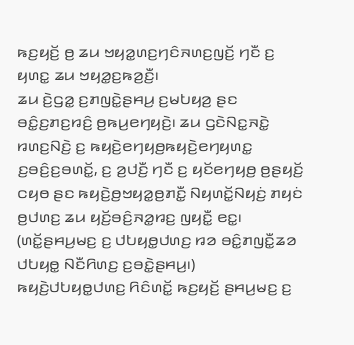ꤒꤢ꤬ꤟꤢꤩ꤬ ꤥ꤬ ꤘꤣ ꤠꤟꤤ꤭ꤛꤢ꤬ꤚꤢꤨꤏꤛꤢ꤬ꤜꤢꤩ꤬ ꤚꤢꤪ ꤢ꤬ ꤟꤛꤢ꤭ ꤘꤣ ꤠꤟꤤ꤭ꤢ꤬ꤒꤤ꤬ꤢꤪ꤬꤯
ꤘꤣ ꤢꤧ꤬ꤞꤤ꤭ ꤢ꤬ꤊꤜꤢꤧ꤭ꤔꤌꤣ꤬ ꤢ꤬ꤗꤝꤟꤤ꤬ ꤔꤢ ꤋꤢꤨ꤭ꤢ꤬ꤊꤢ꤬ꤙꤢꤨ꤬ ꤥ꤬ꤒꤣ꤬ꤕꤚꤟꤢꤧ꤬꤯ ꤘꤣ ꤞꤢꤧꤡꤢ꤭ꤏꤢꤧ꤭ ꤙꤛꤢ꤬ꤡꤢꤧ꤬ ꤢ꤬ ꤒꤟꤢꤧ꤬ꤕꤚꤟꤥ꤬ꤒꤟꤢꤧ꤬ꤕꤚꤟꤛꤢ꤭ ꤢ꤬ꤋꤢꤨ꤬ꤢ꤬ꤋꤛꤢꤩ꤭, ꤢ꤬ ꤤ꤬ꤓꤢꤪ꤬ ꤚꤢꤪ ꤢ꤬ ꤟꤢꤩꤕꤚꤟꤥ꤬ ꤥ꤬ꤔꤟꤢꤩ꤬ ꤍꤟꤥ ꤔꤢ ꤒꤟꤢꤧ꤬ꤥ꤬ꤠꤟꤤ꤭ꤥ꤬ꤊꤢꤪ꤭ ꤡꤟꤛꤢꤩ꤭ꤡꤟꤢꤦ꤬ ꤊꤟꤢꤦ ꤥ꤬ꤓꤛꤢ꤬ ꤘꤣ ꤟꤢꤩ꤬ꤋꤢꤨ꤬ꤏꤤ꤭ꤙꤢ꤬ ꤜꤟꤢꤪ꤭ ꤕꤢ꤭꤯ (ꤛꤢꤩ꤭ꤔꤌꤣ꤬ꤗꤢ꤬ ꤢ꤬ ꤓꤝꤟꤥ꤭ꤓꤛꤢ꤬ ꤙꤤ ꤋꤢꤨ꤭ꤊꤜꤢꤪ꤭ꤘꤤ ꤓꤝꤟꤥ꤭ ꤡꤢꤪꤖꤛꤢ꤬ ꤢ꤬ꤋꤢꤧ꤭ꤔꤌꤣ꤬꤯)
ꤒꤟꤢꤧ꤬ꤓꤝꤟꤥ꤭ꤓꤛꤢ꤬ ꤖꤢꤨꤛꤢꤩ꤭ ꤒꤢ꤬ꤟꤢꤩ꤬ ꤔꤌꤣ꤬ꤗꤢ꤬ ꤢ꤬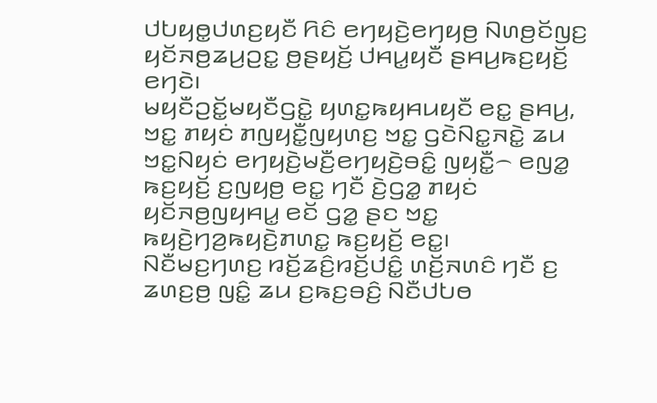ꤓꤝꤟꤥ꤭ꤓꤛꤢ꤬ꤟꤢꤪ ꤖꤢꤨ ꤕꤚꤟꤢꤧ꤬ꤕꤚꤟꤥ꤬ ꤡꤛꤥ꤬ꤢꤩꤜꤢ꤬ ꤟꤢꤩꤏꤥ꤬ꤘꤣ꤬ꤑꤢ꤭ ꤥ꤬ꤔꤟꤢꤩ꤬ ꤓꤌꤣ꤭ꤟꤢꤪ ꤔꤌꤣ꤬ꤒꤢ꤬ꤟꤢꤩ꤬ ꤕꤚꤢꤧ꤯
ꤗꤟꤢꤪꤑꤢꤩ꤭ꤗꤟꤢꤪꤞꤢꤧ꤭ ꤟꤛꤢ꤭ꤒꤟꤌꤣꤟꤢꤪ ꤕꤢ꤭ ꤔꤌꤣ꤬, ꤠꤢ꤭ ꤊꤟꤢꤦ ꤊꤜꤟꤢꤪ꤭ꤜꤟꤛꤢ꤬ ꤠꤢ꤭ ꤞꤢꤧꤡꤢ꤭ꤏꤢꤧ꤭ ꤘꤣ ꤠꤢ꤭ꤡꤟꤢꤦ ꤕꤚꤟꤢꤧ꤬ꤗꤢꤪ꤬ꤕꤚꤟꤢꤧ꤬ꤋꤢꤨ꤭ ꤜꤟꤢꤪ꤭꤮ ꤕꤜꤤ꤭ ꤒꤢ꤬ꤟꤢꤩ꤬ ꤢ꤬ꤜꤟꤥ꤬ ꤕꤢ꤭ ꤚꤢꤪ ꤢꤧ꤬ꤞꤤ꤭ ꤊꤟꤢꤦ ꤟꤢꤩꤏꤥ꤬ꤜꤟꤌꤣ꤭ ꤕꤢꤩ ꤞꤤ꤭ ꤔꤢ ꤠꤢ꤭ ꤒꤟꤢꤧ꤬ꤚꤤ꤬ꤒꤟꤢꤧ꤬ꤊꤛꤢ꤭ ꤒꤢ꤬ꤟꤢꤩ꤬ ꤕꤢ꤭꤯
ꤡꤢꤪꤗꤢ꤬ꤚꤛꤢ꤬ ꤙꤢꤩ꤬ꤘꤢꤨ꤬ꤙꤢꤩ꤬ꤓꤢꤨ꤭ ꤛꤢꤩ꤬ꤏꤛꤢꤨ ꤚꤢꤪ ꤢ꤬ ꤘꤛꤢ꤬ꤥ꤬ ꤜꤢꤨ꤭ ꤘꤣ ꤢ꤬ꤒꤢ꤬ꤋꤢꤨ꤬ ꤡꤢꤪꤓꤝꤥ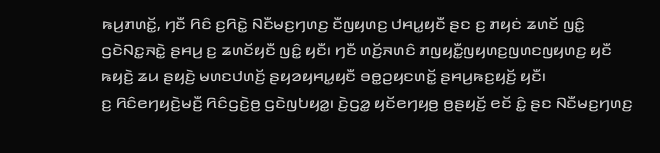ꤒꤣ꤬ꤊꤛꤢꤩ꤭, ꤚꤢꤪ ꤖꤢꤨ ꤢ꤬ꤖꤢꤧ꤭ ꤡꤢꤪꤗꤢ꤬ꤚꤛꤢ꤬ ꤢꤪꤜꤟꤛꤢ꤬ ꤓꤌꤣ꤭ꤟꤢꤪ ꤔꤢ ꤢ꤬ ꤊꤟꤢꤦ ꤘꤛꤢꤩ ꤜꤢꤨ꤭ ꤞꤢꤧꤡꤢ꤭ꤏꤢꤧ꤭ ꤔꤌꤣ꤬ ꤢ꤬ ꤘꤛꤢꤩꤟꤢꤪ ꤜꤢꤨ꤭ ꤟꤢꤪ꤯ ꤚꤢꤪ ꤛꤢꤩ꤬ꤏꤛꤢꤨ ꤊꤜꤟꤢꤪ꤭ꤜꤟꤛꤢ꤬ꤜꤛꤢꤜꤟꤛꤢ꤬ ꤟꤢꤪ ꤒꤟꤢꤧ꤬ ꤘꤣ ꤔꤟꤢꤧ꤬ ꤗꤛꤢꤓꤛꤢꤩ꤬ ꤔꤟꤤꤟꤌꤣ꤭ꤟꤢꤪ ꤋꤥ꤭ꤑꤟꤢꤛꤢꤩ꤭ ꤔꤌꤣ꤬ꤒꤢ꤬ꤟꤢꤩ꤬ ꤟꤢꤪ꤯
ꤢ꤬ ꤖꤢꤨꤕꤚꤟꤢꤧ꤬ꤗꤢꤪ꤬ ꤖꤢꤨꤞꤢꤧ꤬ꤥ꤬ ꤞꤢꤧꤜꤝꤟꤤ꤭꤯ ꤢꤧ꤬ꤞꤤ꤭ ꤟꤢꤩꤕꤚꤟꤥ꤬ ꤥ꤬ꤔꤟꤢꤩ꤬ ꤕꤢꤩ ꤢꤨ꤭ ꤔꤢ ꤡꤢꤪꤗꤢ꤬ꤚꤛꤢ꤬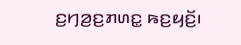ꤢ꤬ꤚꤤ꤬ꤢ꤬ꤊꤛꤢ꤭ ꤒꤢ꤬ꤟꤢꤩ꤬꤯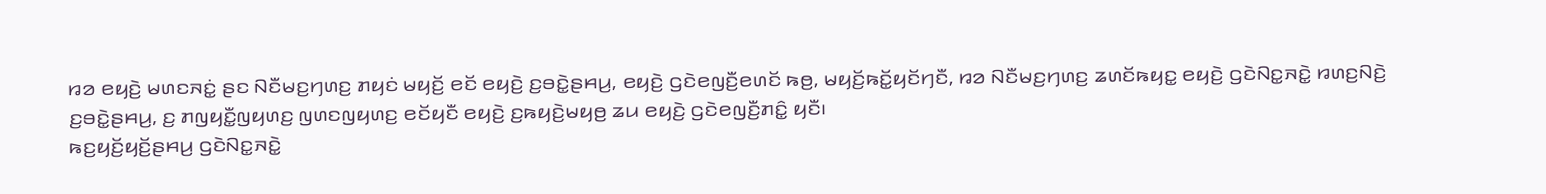ꤙꤤ ꤕꤟꤢꤧ꤬ ꤗꤛꤢꤏꤢꤦ꤭ ꤔꤢ ꤡꤢꤪꤗꤢ꤬ꤚꤛꤢ꤬ ꤊꤟꤢꤦ ꤗꤟꤢꤩ꤬ ꤕꤢꤩ ꤕꤟꤢꤧ꤬ ꤢ꤬ꤋꤢꤧ꤭ꤔꤌꤣ꤬, ꤕꤟꤢꤧ꤬ ꤞꤢꤧꤕꤜꤢꤪ꤬ꤕꤛꤢꤩ ꤒꤥ꤬, ꤗꤟꤢꤩ꤬ꤒꤢꤩ꤭ꤟꤢꤩꤚꤢꤪ, ꤙꤤ ꤡꤢꤪꤗꤢ꤬ꤚꤛꤢ꤬ ꤘꤛꤢꤩꤒꤟꤢ꤭ ꤕꤟꤢꤧ꤬ ꤞꤢꤧꤡꤢ꤭ꤏꤢꤧ꤭ ꤙꤛꤢ꤬ꤡꤢꤧ꤬ ꤢ꤬ꤋꤢꤧ꤭ꤔꤌꤣ꤬, ꤢ꤬ ꤊꤜꤟꤢꤪ꤭ꤜꤟꤛꤢ꤬ ꤜꤛꤢꤜꤟꤛꤢ꤬ ꤕꤢꤩꤟꤢꤪ ꤕꤟꤢꤧ꤬ ꤢ꤬ꤒꤟꤢꤧ꤬ꤗꤟꤥ꤬ ꤘꤣ ꤕꤟꤢꤧ꤬ ꤞꤢꤧꤕꤜꤢꤪ꤬ꤊꤢꤨ꤭ ꤟꤢꤪ꤯
ꤒꤢ꤬ꤟꤢꤩ꤬ꤟꤢꤩ꤬ꤔꤌꤣ꤬ ꤞꤢꤧꤡꤢ꤭ꤏꤢꤧ꤭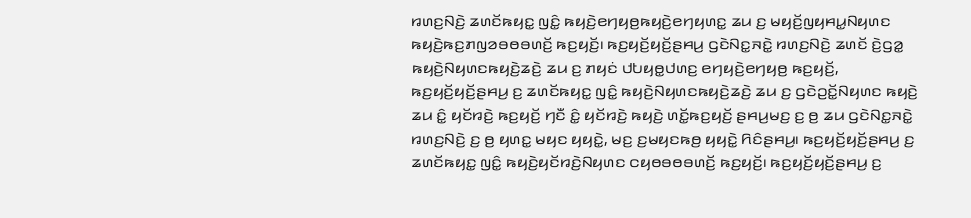ꤙꤛꤢ꤬ꤡꤢꤧ꤬ ꤘꤛꤢꤩꤒꤟꤢ꤭ ꤜꤢꤨ꤭ ꤒꤟꤢꤧ꤬ꤕꤚꤟꤥ꤬ꤒꤟꤢꤧ꤬ꤕꤚꤟꤛꤢ꤭ ꤘꤣ ꤢ꤬ ꤗꤟꤢꤩ꤬ꤜꤟꤌꤣ꤭ꤡꤟꤛꤢ ꤒꤟꤢꤧ꤬ꤒꤢ꤬ꤊꤜꤤꤋꤥꤋꤛꤢꤩ꤬ ꤒꤢ꤬ꤟꤢꤩ꤬꤯ ꤒꤢ꤬ꤟꤢꤩ꤬ꤟꤢꤩ꤬ꤔꤌꤣ꤬ ꤞꤢꤧꤡꤢ꤭ꤏꤢꤧ꤭ ꤙꤛꤢ꤬ꤡꤢꤧ꤬ ꤘꤛꤢꤩ ꤢꤧ꤬ꤞꤤ꤭ ꤒꤟꤢꤧ꤬ꤡꤟꤛꤢꤒꤟꤢꤧ꤬ꤘꤢꤧ꤬ ꤘꤣ ꤢ꤬ ꤊꤟꤢꤦ ꤓꤝꤟꤥ꤭ꤓꤛꤢ꤬ ꤕꤚꤟꤢꤧ꤬ꤕꤚꤟꤥ꤬ ꤒꤢ꤬ꤟꤢꤩ꤬, ꤒꤢ꤬ꤟꤢꤩ꤬ꤟꤢꤩ꤬ꤔꤌꤣ꤬ ꤢ꤬ ꤘꤛꤢꤩꤒꤟꤢ꤭ ꤜꤢꤨ꤭ ꤒꤟꤢꤧ꤬ꤡꤟꤛꤢꤒꤟꤢꤧ꤬ꤘꤢꤧ꤬ ꤘꤣ ꤢ꤬ ꤞꤢꤧꤑꤢꤩ꤭ꤡꤟꤛꤢ ꤒꤟꤢꤧ꤬ ꤘꤣ ꤢꤨ꤭ ꤟꤢꤩꤙꤢꤧ꤬ ꤒꤢ꤬ꤟꤢꤩ꤬ ꤚꤢꤪ ꤢꤨ꤭ ꤟꤢꤩꤙꤢꤧ꤬ ꤒꤟꤢꤧ꤬ ꤛꤢꤩ꤭ꤒꤢ꤬ꤟꤢꤩ꤬ ꤔꤌꤣ꤬ꤗꤢ꤬ ꤢ꤬ ꤥ꤬ ꤘꤣ ꤞꤢꤧꤡꤢ꤭ꤏꤢꤧ꤭ ꤙꤛꤢ꤬ꤡꤢꤧ꤬ ꤢ꤬ ꤥ꤬ ꤟꤛꤢ꤭ ꤗꤟꤢ ꤟꤟꤢꤧ꤭, ꤗꤢ꤬ ꤢ꤬ꤗꤟꤢꤒꤥ꤬ ꤟꤟꤢꤧ꤭ ꤖꤢꤨꤔꤌꤣ꤬꤯ ꤒꤢ꤬ꤟꤢꤩ꤬ꤟꤢꤩ꤬ꤔꤌꤣ꤬ ꤢ꤬ ꤘꤛꤢꤩꤒꤟꤢ꤭ ꤜꤢꤨ꤭ ꤒꤟꤢꤧ꤬ꤟꤢꤩꤙꤢꤧ꤬ꤡꤟꤛꤢ ꤍꤟꤥꤋꤥꤋꤛꤢꤩ꤬ ꤒꤢ꤬ꤟꤢꤩ꤬꤯ ꤒꤢ꤬ꤟꤢꤩ꤬ꤟꤢꤩ꤬ꤔꤌꤣ꤬ ꤢ꤬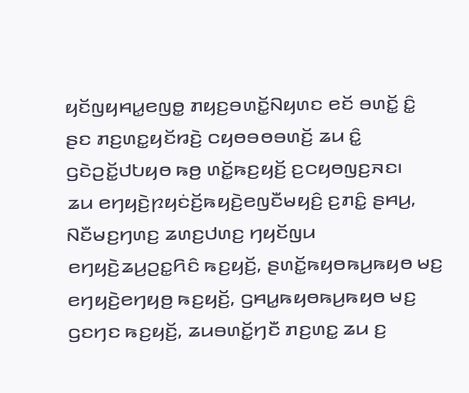ꤟꤢꤩꤜꤟꤌꤣ꤭ꤕꤜꤥ꤭ ꤊꤟꤢ꤬ꤋꤛꤢꤩ꤭ꤡꤟꤛꤢ ꤕꤢꤩ ꤋꤛꤢꤩ꤭ ꤢꤨ꤭ ꤔꤢ ꤊꤢ꤬ꤛꤢ꤭ꤟꤢꤩꤙꤢꤧ꤬ ꤍꤟꤥꤋꤥꤋꤛꤢꤩ꤬ ꤘꤣ ꤢꤨ꤭ ꤞꤢꤧꤑꤢꤩ꤭ꤓꤝꤟꤥ ꤒꤥ꤬ ꤛꤢꤩ꤭ꤒꤢ꤬ꤟꤢꤩ꤬ ꤢ꤬ꤍꤟꤥꤜꤢ꤬ꤏꤢ꤯
ꤘꤣ ꤕꤚꤟꤢꤧ꤬ꤐꤟꤢꤦꤢꤩ꤬ꤒꤟꤢꤧ꤬ꤕꤜꤢꤪꤗꤟꤢꤨ꤬ ꤢ꤬ꤊꤢꤨ꤭ ꤔꤌꤣ꤬, ꤡꤢꤪꤗꤢ꤬ꤚꤛꤢ꤬ ꤘꤛꤢ꤬ꤓꤛꤢ꤬ ꤚꤟꤢꤩꤜꤣ ꤕꤚꤟꤢꤧ꤬ꤘꤣ꤬ꤑꤢ꤭ꤖꤢꤨ ꤒꤢ꤬ꤟꤢꤩ꤬, ꤔꤛꤢꤩ꤭ꤒꤟꤥꤒꤣ꤬ꤒꤟꤥ ꤗꤢ꤬ ꤕꤚꤟꤢꤧ꤬ꤕꤚꤟꤥ꤬ ꤒꤢ꤬ꤟꤢꤩ꤬, ꤞꤌꤣ꤭ꤒꤟꤥꤒꤣ꤬ꤒꤟꤥ ꤗꤢ꤬ ꤞꤢꤚꤢ ꤒꤢ꤬ꤟꤢꤩ꤬, ꤘꤣꤋꤛꤢꤩ꤭ꤚꤢꤪ ꤊꤢ꤬ꤛꤢ꤭ ꤘꤣ ꤢ꤬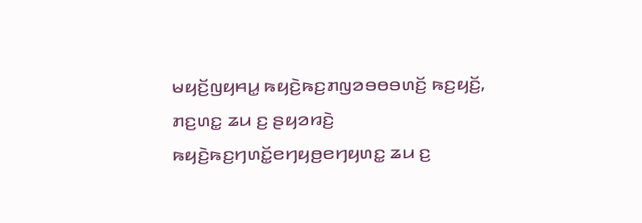ꤗꤟꤢꤩ꤬ꤜꤟꤌꤣ꤭ ꤒꤟꤢꤧ꤬ꤒꤢ꤬ꤊꤜꤤꤋꤥꤋꤛꤢꤩ꤬ ꤒꤢ꤬ꤟꤢꤩ꤬, ꤊꤢ꤬ꤛꤢ꤭ ꤘꤣ ꤢ꤬ ꤔꤟꤤꤙꤢꤧ꤬ ꤒꤟꤢꤧ꤬ꤒꤢ꤬ꤚꤛꤢꤩ꤭ꤕꤚꤟꤥ꤬ꤕꤚꤟꤛꤢ꤭ ꤘꤣ ꤢ꤬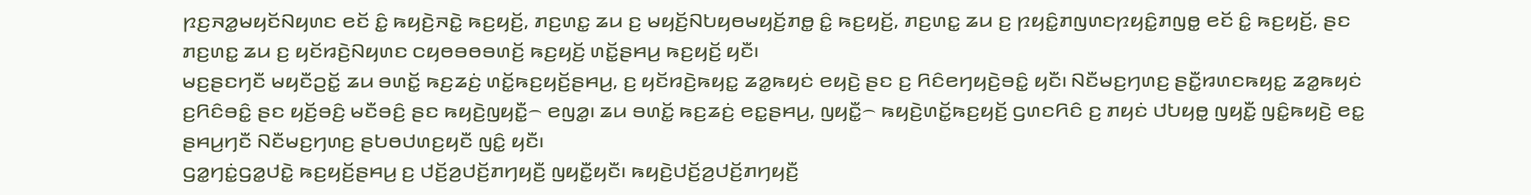ꤐꤢ꤬ꤏꤤ꤭ꤗꤟꤢꤩꤡꤟꤛꤢ ꤕꤢꤩ ꤢꤨ꤭ ꤒꤟꤢꤧ꤬ꤏꤢꤧ꤭ ꤒꤢ꤬ꤟꤢꤩ꤬, ꤊꤢ꤬ꤛꤢ꤭ ꤘꤣ ꤢ꤬ ꤗꤟꤢꤩ꤬ꤡꤝꤟꤥꤗꤟꤢꤩ꤬ꤊꤥ꤭ ꤢꤨ꤭ ꤒꤢ꤬ꤟꤢꤩ꤬, ꤊꤢ꤬ꤛꤢ꤭ ꤘꤣ ꤢ꤬ ꤐꤟꤢꤨ꤭ꤊꤜꤛꤢꤐꤟꤢꤨ꤭ꤊꤜꤥ꤭ ꤕꤢꤩ ꤢꤨ꤭ ꤒꤢ꤬ꤟꤢꤩ꤬, ꤔꤢ ꤊꤢ꤬ꤛꤢ꤭ ꤘꤣ ꤢ꤬ ꤟꤢꤩꤙꤢꤧ꤬ꤡꤟꤛꤢ ꤍꤟꤥꤋꤥꤋꤛꤢꤩ꤬ ꤒꤢ꤬ꤟꤢꤩ꤬ ꤛꤢꤩ꤭ꤔꤌꤣ꤬ ꤒꤢ꤬ꤟꤢꤩ꤬ ꤟꤢꤪ꤯
ꤗꤢ꤬ꤔꤢꤚꤢꤪ ꤗꤟꤢꤪꤑꤢꤩ꤭ ꤘꤣ ꤋꤛꤢꤩ꤭ ꤒꤢ꤬ꤘꤢꤦ꤬ ꤛꤢꤩ꤭ꤒꤢ꤬ꤟꤢꤩ꤬ꤔꤌꤣ꤬, ꤢ꤬ ꤟꤢꤩꤙꤢꤧ꤬ꤒꤟꤢ꤭ ꤘꤤ꤭ꤒꤟꤢꤦ ꤕꤟꤢꤧ꤬ ꤔꤢ ꤢ꤬ ꤖꤢꤨꤕꤚꤟꤢꤧ꤬ꤋꤢꤨ꤭ ꤟꤢꤪ꤯ ꤡꤢꤪꤗꤢ꤬ꤚꤛꤢ꤬ ꤔꤢꤪ꤭ꤙꤛꤢꤒꤟꤢ꤭ ꤘꤤ꤭ꤒꤟꤢꤦ ꤢ꤬ꤖꤢꤨꤋꤢꤨ꤭ ꤔꤢ ꤟꤢꤩ꤬ꤋꤢꤨ꤬ ꤗꤢꤪꤋꤢꤨ꤬ ꤔꤢ ꤒꤟꤢꤧ꤬ꤜꤟꤢꤪ꤭꤮ ꤕꤜꤤ꤭꤯ ꤘꤣ ꤋꤛꤢꤩ꤭ ꤒꤢ꤬ꤘꤢꤦ꤬ ꤕꤢ꤭ꤔꤌꤣ꤬, ꤜꤟꤢꤪ꤭꤮ ꤒꤟꤢꤧ꤬ꤛꤢꤩ꤭ꤒꤢ꤬ꤟꤢꤩ꤬ ꤞꤛꤢꤖꤢꤨ ꤢ꤬ ꤊꤟꤢꤦ ꤓꤝꤟꤥ꤭ ꤜꤟꤢꤪ꤭ ꤜꤢꤨ꤭ꤒꤟꤢꤧ꤬ ꤕꤢ꤭ ꤔꤌꤣ꤬ꤚꤢꤪ ꤡꤢꤪꤗꤢ꤬ꤚꤛꤢ꤬ ꤔꤝꤥꤓꤛꤢ꤬ꤟꤢꤪ ꤜꤢꤨ꤭ ꤟꤢꤪ꤯
ꤞꤤ꤭ꤚꤢꤦ꤭ꤞꤤ꤭ꤓꤢꤧ꤭ ꤒꤢ꤬ꤟꤢꤩ꤬ꤔꤌꤣ꤬ ꤢ꤬ ꤓꤢꤩ꤬ꤤ꤬ꤓꤢꤩ꤬ꤊꤚꤟꤢꤪ꤬ ꤜꤟꤢꤪ꤭ꤟꤢꤪ꤯ ꤒꤟꤢꤧ꤬ꤓꤢꤩ꤬ꤤ꤬ꤓꤢꤩ꤬ꤊꤚꤟꤢꤪ꤬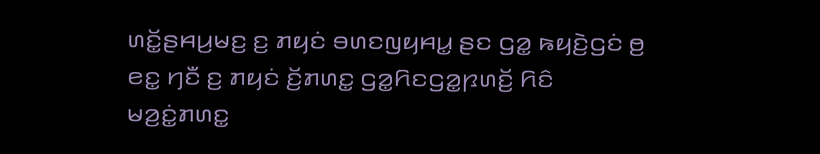ꤛꤢꤩ꤭ꤔꤌꤣ꤬ꤗꤢ꤬ ꤢ꤬ ꤊꤟꤢꤦ ꤋꤛꤢꤜꤟꤌꤣ꤭ ꤔꤢ ꤞꤤ꤭ ꤒꤟꤢꤧ꤬ꤞꤢꤦ ꤥ꤬ ꤕꤢ꤭ ꤚꤢꤪ ꤢ꤬ ꤊꤟꤢꤦ ꤢꤩ꤬ꤊꤛꤢ꤭ ꤞꤤ꤭ꤖꤢꤞꤤ꤭ꤐꤛꤢꤩ꤬ ꤖꤢꤨ ꤗꤤ꤬ꤢꤦ꤭ꤊꤛꤢ꤭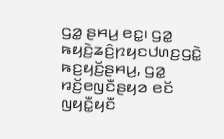ꤞꤤ꤭ ꤔꤌꤣ꤬ ꤕꤢ꤭꤯ ꤞꤤ꤭ ꤒꤟꤢꤧ꤬ꤘꤢꤨ꤬ꤐꤟꤢꤓꤛꤢ꤬ꤞꤢꤧ꤭ ꤒꤢ꤬ꤟꤢꤩ꤬ꤔꤌꤣ꤬, ꤞꤤ꤭ ꤙꤢꤩ꤬ꤕꤜꤢꤪꤔꤟꤤ ꤕꤢꤩ ꤜꤟꤢꤪ꤭ꤟꤢꤪ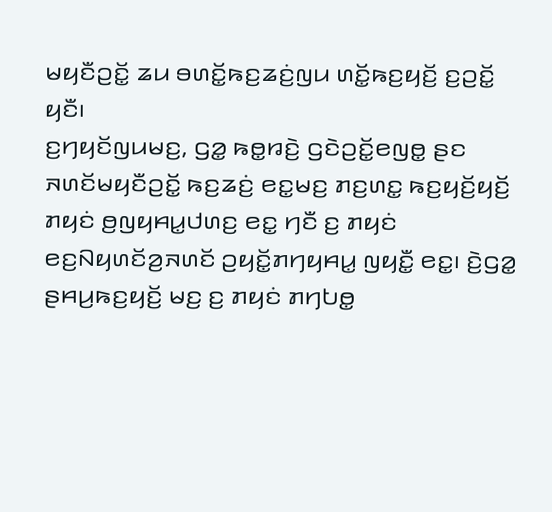ꤗꤟꤢꤪꤑꤢꤩ꤭ ꤘꤣ ꤋꤛꤢꤩ꤭ꤒꤢ꤬ꤘꤢꤦ꤬ꤜꤣ ꤛꤢꤩ꤭ꤒꤢ꤬ꤟꤢꤩ꤬ ꤢ꤬ꤑꤢꤩ꤭ ꤟꤢꤪ꤯
ꤢ꤬ꤚꤟꤢꤩꤜꤣꤗꤢ꤬, ꤞꤤ꤭ ꤒꤥ꤭ꤙꤢꤧ꤬ ꤞꤢꤧꤑꤢꤩ꤭ꤕꤜꤥ꤭ ꤔꤢ ꤏꤛꤢꤩꤗꤟꤢꤪꤑꤢꤩ꤭ ꤒꤢ꤬ꤘꤢꤦ꤬ ꤕꤢ꤭ꤗꤢ꤬ ꤊꤢ꤬ꤛꤢ꤭ ꤒꤢ꤬ꤟꤢꤩ꤬ꤟꤢꤩ꤬ ꤊꤟꤢꤦ ꤥ꤬ꤜꤟꤌꤣ꤭ꤓꤛꤢ꤬ ꤕꤢ꤭ ꤚꤢꤪ ꤢ꤬ ꤊꤟꤢꤦ ꤕꤢ꤬ꤡꤟꤛꤢꤩꤤ꤬ꤏꤛꤢꤩ ꤑꤟꤢꤩ꤭ꤊꤚꤟꤌꤣ꤭ ꤜꤟꤢꤪ꤭ ꤕꤢ꤭꤯ ꤢꤧ꤬ꤞꤤ꤭ ꤔꤌꤣ꤬ꤒꤢ꤬ꤟꤢꤩ꤬ ꤗꤢ꤬ ꤢ꤬ ꤊꤟꤢꤦ ꤊꤚꤝꤥ꤭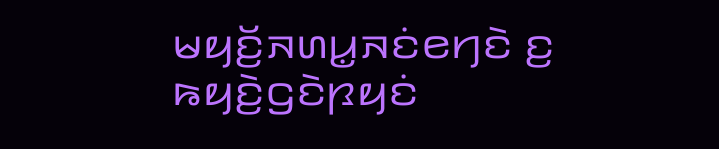ꤗꤟꤢꤩ꤬ꤏꤛꤣ꤭ꤏꤢꤦꤕꤚꤢꤧ ꤢ꤬ ꤒꤟꤢꤧ꤬ꤞꤢꤧꤐꤟꤢꤦ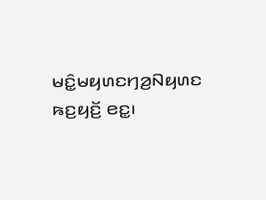ꤗꤢꤨ꤭ꤗꤟꤛꤢꤚꤤ꤬ꤡꤟꤛꤢ ꤒꤢ꤬ꤟꤢꤩ꤬ ꤕꤢ꤭꤯